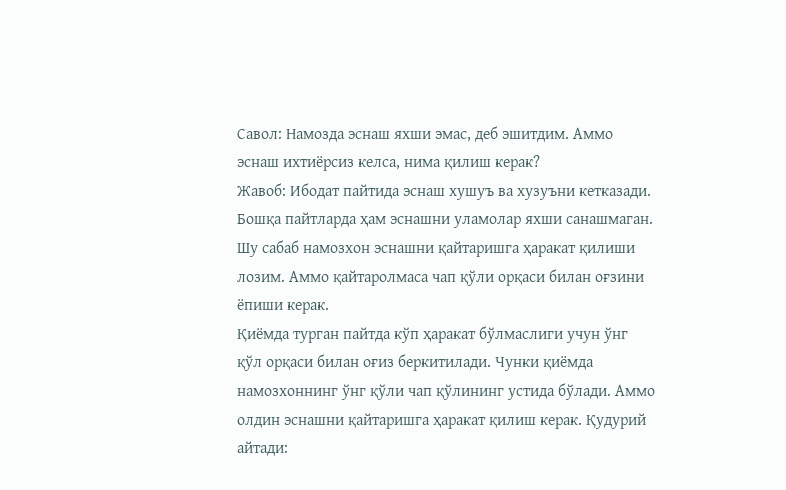Cавол: Намозда эснаш яхши эмас, деб эшитдим. Аммо эснаш ихтиёрсиз келса, нима қилиш керак?
Жавоб: Ибодат пайтида эснаш хушуъ ва хузуъни кетказади. Бошқа пайтларда ҳам эснашни уламолар яхши санашмаган. Шу сабаб намозхон эснашни қайтаришга ҳаракат қилиши лозим. Аммо қайтаролмаса чап қўли орқаси билан оғзини ёпиши керак.
Қиёмда турган пайтда кўп ҳаракат бўлмаслиги учун ўнг қўл орқаси билан оғиз беркитилади. Чунки қиёмда намозхоннинг ўнг қўли чап қўлининг устида бўлади. Аммо олдин эснашни қайтаришга ҳаракат қилиш керак. Қудурий айтади: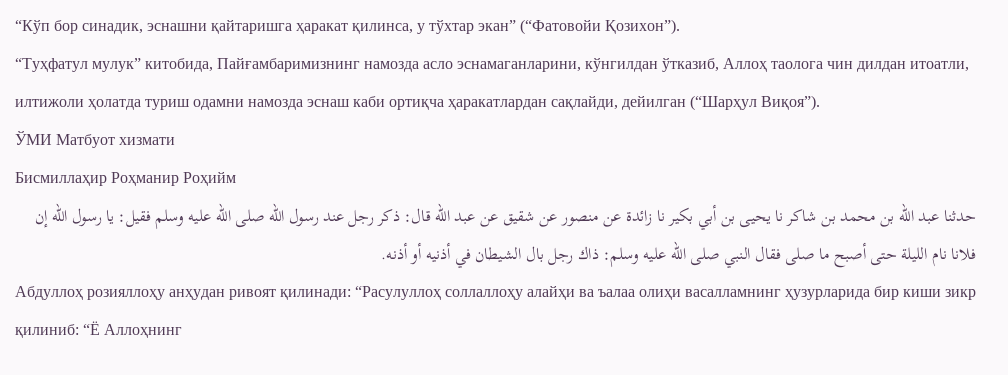“Кўп бор синадик, эснашни қайтаришга ҳаракат қилинса, у тўхтар экан” (“Фатовойи Қозихон”).
“Туҳфатул мулук” китобида, Пайғамбаримизнинг намозда асло эснамаганларини, кўнгилдан ўтказиб, Аллоҳ таолога чин дилдан итоатли, илтижоли ҳолатда туриш одамни намозда эснаш каби ортиқча ҳаракатлардан сақлайди, дейилган (“Шарҳул Виқоя”).
ЎМИ Матбуот хизмати
Бисмиллаҳир Роҳманир Роҳийм
حدثنا عبد الله بن محمد بن شاكر نا يحيى بن أبي بكير نا زائدة عن منصور عن شقيق عن عبد الله قال: ذكر رجل عند رسول الله صلى الله عليه وسلم فقيل: يا رسول الله إن فلانا نام الليلة حتى أصبح ما صلى فقال النبي صلى الله عليه وسلم: ذاك رجل بال الشيطان في أذنيه أو أذنه.
Абдуллоҳ розияллоҳу анҳудан ривоят қилинади: “Расулуллоҳ соллаллоҳу алайҳи ва ъалаа олиҳи васалламнинг ҳузурларида бир киши зикр қилиниб: “Ё Аллоҳнинг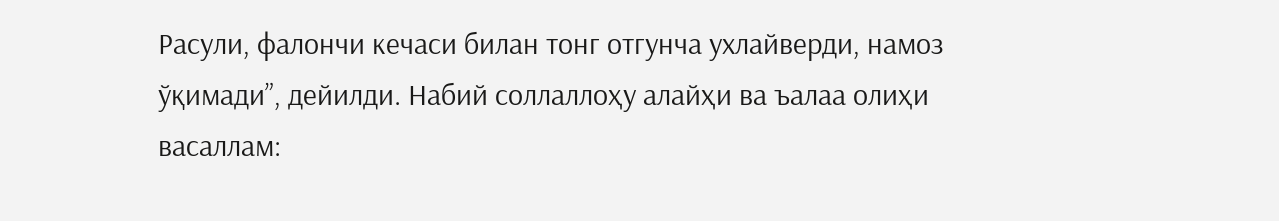Расули, фалончи кечаси билан тонг отгунча ухлайверди, намоз ўқимади”, дейилди. Набий соллаллоҳу алайҳи ва ъалаа олиҳи васаллам: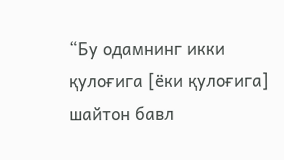“Бу одамнинг икки қулоғига [ёки қулоғига] шайтон бавл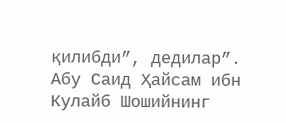қилибди”, дедилар”.
Абу Саид Ҳайсам ибн Кулайб Шошийнинг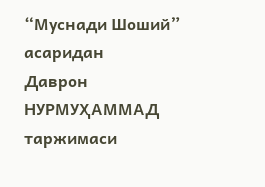“Муснади Шоший” асаридан
Даврон НУРМУҲАММАД таржимаси